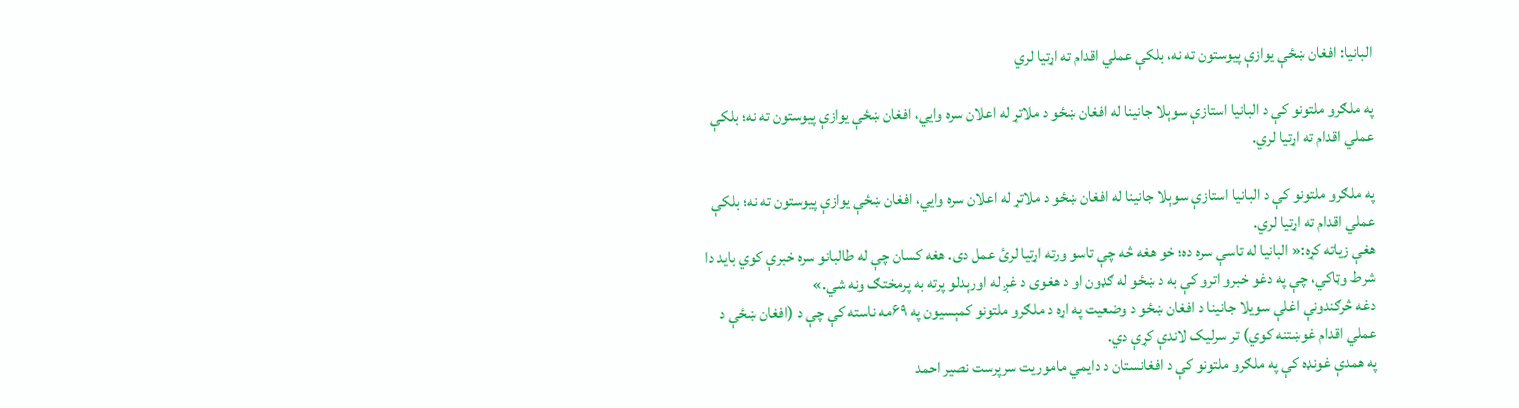البانیا: افغان ښځې یوازې پیوستون ته نه، بلکې عملي اقدام ته اړتیا لري

په ملګرو ملتونو کې د البانیا استازې سوېلا جانینا له افغان ښځو د ملاتړ له اعلان سره وایي، افغان ښځې یوازې پیوستون ته نه؛ بلکې عملي اقدام ته اړتیا لري.

په ملګرو ملتونو کې د البانیا استازې سوېلا جانینا له افغان ښځو د ملاتړ له اعلان سره وایي، افغان ښځې یوازې پیوستون ته نه؛ بلکې عملي اقدام ته اړتیا لري.
هغې زیاته کړه:« البانیا له تاسې سره ده؛ خو هغه څه چې تاسو ورته اړتیا لرئ عمل دی. هغه کسان چې له طالبانو سره خبرې کوي باید دا شرط وټاکي، چې په دغو خبرو اترو کې به د ښځو له ګډون او د هغوی د غږ له اورېدلو پرته به پرمختګ ونه شي.»
دغه څرګندونې اغلې سویلا جانینا د افغان ښځو د وضعیت په اړه د ملګرو ملتونو کمېسیون په ۶۹مه ناسته کې چې د (افغان ښځې د عملي اقدام غوښتنه کوي) تر سرلیک لاندې کړې دي.
په همدې غونډه کې په ملګرو ملتونو کې د افغانستان د دایمي ماموریت سرپرست نصیر احمد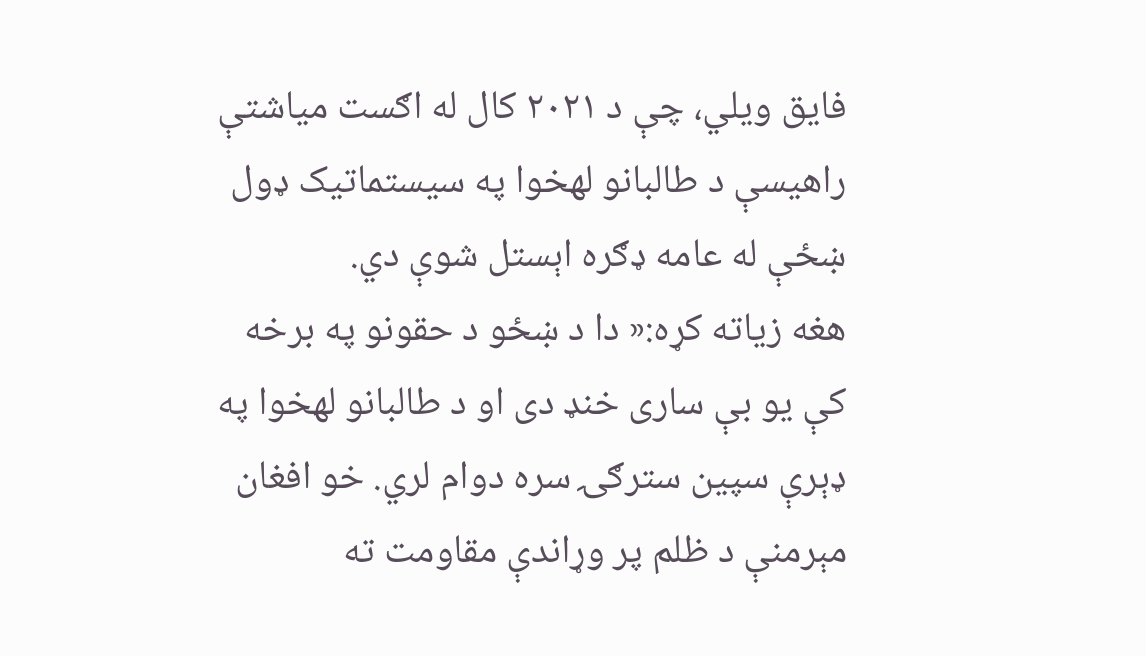فایق ویلي، چې د ۲۰۲۱ کال له اګست میاشتې راهیسې د طالبانو لهخوا په سیستماتیک ډول ښځې له عامه ډګره اېستل شوې دي.
هغه زیاته کړه:« دا د ښځو د حقونو په برخه کې یو بې ساری خنډ دی او د طالبانو لهخوا په ډېرې سپین سترګۍ سره دوام لري. خو افغان مېرمنې د ظلم پر وړاندې مقاومت ته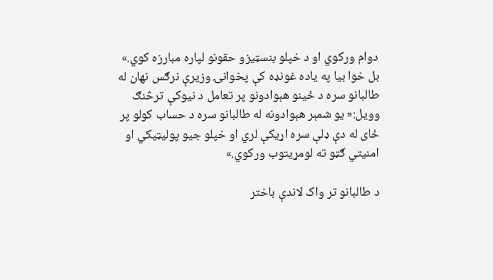دوام ورکوي او د خپلو بنسټیزو حقونو لپاره مبارزه کوي.»
بل خوا بیا په یاده غونډه کې پخوانۍ وزیرې نرګس نهان له طالبانو سره د ځينو هېوادونو پر تعامل د نيوکې ترڅنګ وويل:« يو شمېر هېوادونه له طالبانو سره د حساب کولو پر ځاى له دې ډلې سره اړيکې لري او خپلو جيو پوليټيکي او امنيتي ګټو ته لومړيتوب ورکوي.»

د طالبانو تر واک لاندې باختر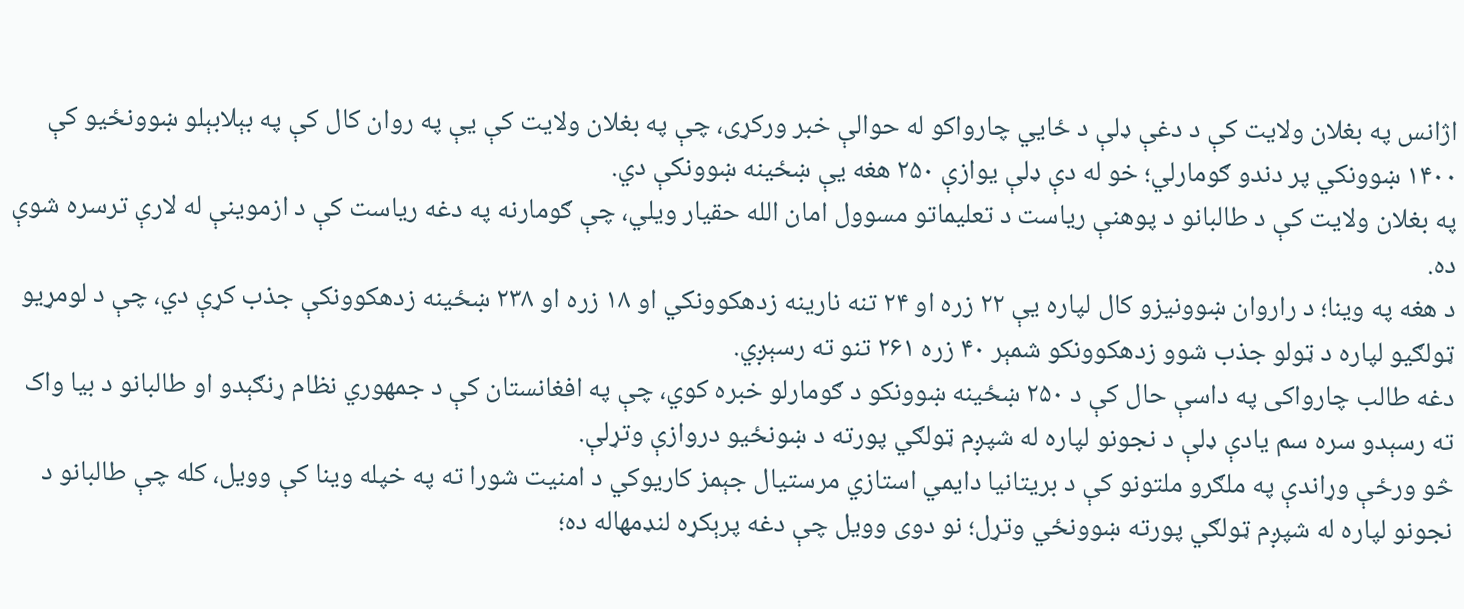اژانس په بغلان ولایت کې د دغې ډلې د ځایي چارواکو له حوالې خبر ورکړی، چې په بغلان ولایت کې یې په روان کال کې په بېلابېلو ښوونځیو کې ۱۴۰۰ ښوونکي پر دندو ګومارلي؛ خو له دې ډلې یوازې ۲۵۰ هغه یې ښځینه ښوونکې دي.
په بغلان ولایت کې د طالبانو د پوهنې ریاست د تعلیماتو مسوول امان الله حقیار ویلي، چې ګومارنه په دغه ریاست کې د ازموینې له لارې ترسره شوې ده.
د هغه په وینا؛ د راروان ښوونیزو کال لپاره یې ۲۲ زره او ۲۴ تنه نارینه زدهکوونکي او ۱۸ زره او ۲۳۸ ښځینه زدهکوونکې جذب کړې دي، چې د لومړیو ټولګیو لپاره د ټولو جذب شوو زدهکوونکو شمېر ۴۰ زره ۲۶۱ تنو ته رسېږي.
دغه طالب چارواکی په داسې حال کې د ۲۵۰ ښځینه ښوونکو د ګومارلو خبره کوي، چې په افغانستان کې د جمهوري نظام ړنګېدو او طالبانو د بیا واک ته رسېدو سره سم یادې ډلې د نجونو لپاره له شپږم ټولګي پورته د ښونځيو دروازې وتړلې.
څو ورځې وړاندې په ملګرو ملتونو کې د بریتانیا دایمي استازي مرستیال جېمز کاریوکي د امنیت شورا ته په خپله وینا کې وویل، کله چې طالبانو د نجونو لپاره له شپږم ټولګي پورته ښوونځي وتړل؛ نو دوی وویل چې دغه پرېکړه لنډمهاله ده؛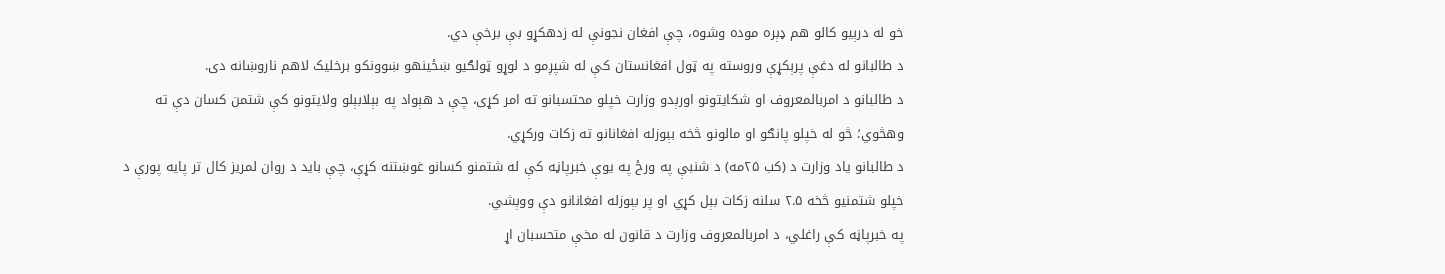خو له درېیو کالو هم ډېره موده وشوه، چې افغان نجونې له زدهکړو بې برخې دي.
د طالبانو له دغې پرېکړې وروسته په ټول افغانستان کې له شپږمو د لوړو ټولګیو ښځینهو ښوونکو برخلیک لاهم ناروښانه دی.
د طالبانو د امربالمعروف او شکایتونو اورېدو وزارت خپلو محتسبانو ته امر کړی، چې د هېواد په بېلابېلو ولایتونو کې شتمن کسان دې ته وهڅوي؛ څو له خپلو پانګو او مالونو څخه بېوزله افغانانو ته زکات ورکړي.
د طالبانو یاد وزارت د (کب ۲۵مه) د شنبې په ورځ په یوې خبرپاڼه کې له شتمنو کسانو غوښتنه کړې، چې باید د روان لمریز کال تر پایه پورې د خپلو شتمنیو څخه ۲.۵ سلنه زکات بېل کړي او پر بېوزله افغانانو دې ووېشي.
په خبرپاڼه کې راغلي، د امربالمعروف وزارت د قانون له مخې متحسبان اړ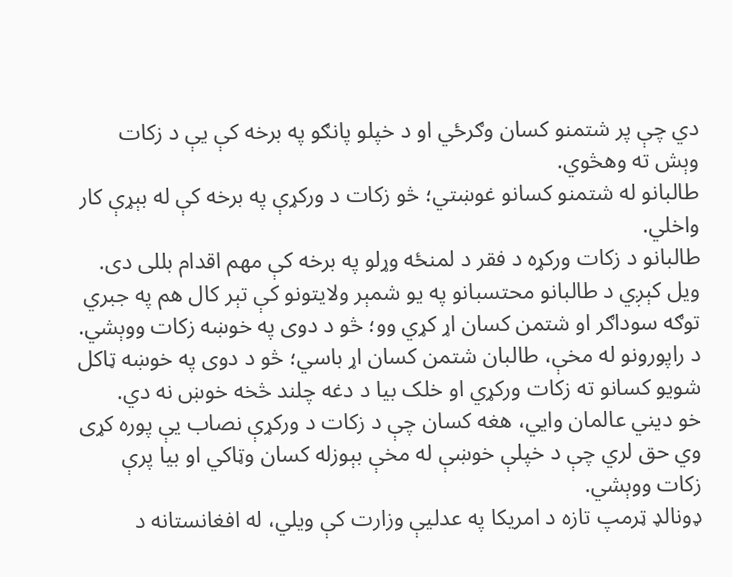دي چې پر شتمنو کسان وګرځي او د خپلو پانګو په برخه کې یې د زکات وېش ته وهڅوي.
طالبانو له شتمنو کسانو غوښتي؛ څو زکات د ورکړې په برخه کې له بېړې کار واخلي.
طالبانو د زکات ورکړه د فقر د لمنځه وړلو په برخه کې مهم اقدام بللی دی.
ویل کېږي د طالبانو محتسبانو په یو شمېر ولایتونو کې تېر کال هم په جبري توګه سوداګر او شتمن کسان اړ کړي وو؛ څو د دوی په خوښه زکات ووېشي.
د راپورونو له مخې، طالبان شتمن کسان اړ باسي؛ څو د دوی په خوښه ټاکل شويو کسانو ته زکات ورکړي او خلک بیا د دغه چلند څخه خوښ نه دي.
خو دیني عالمان وايي، هغه کسان چې د زکات د ورکړې نصاب یې پوره کړی وي حق لري چې د خپلې خوښې له مخې بېوزله کسان وټاکي او بیا پرې زکات ووېشي.
ډونالډ ټرمپ تازه د امریکا په عدلیې وزارت کې ویلي، له افغانستانه د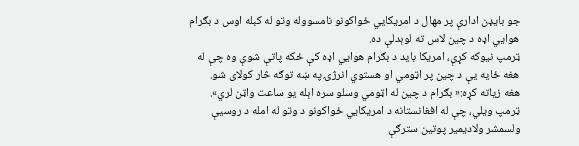جو بایډن ادارې پر مهال د امریکایي ځواکونو نامسووله وتو له کبله اوس د بګرام هوایي اډه د چین لاس ته لوېدلې ده.
ټرمپ نیوکه کړې، امریکا باید د بګرام هوایي اډه کې ځکه پاتې شوې وه چې له هغه ځایه یې د چین پر اټومي او هستوي انرژۍ په ښه توګه څار کولای شو.
هغه زیاته کړه:« بګرام د چین له اټومي وسلو سره اېله یو ساعت واټن لري».
ټرمپ ویلي، چې له افغانستانه د امریکایي ځواکونو د وتو له امله د روسیې ولسمشر ولادیمیر پوتین سترګې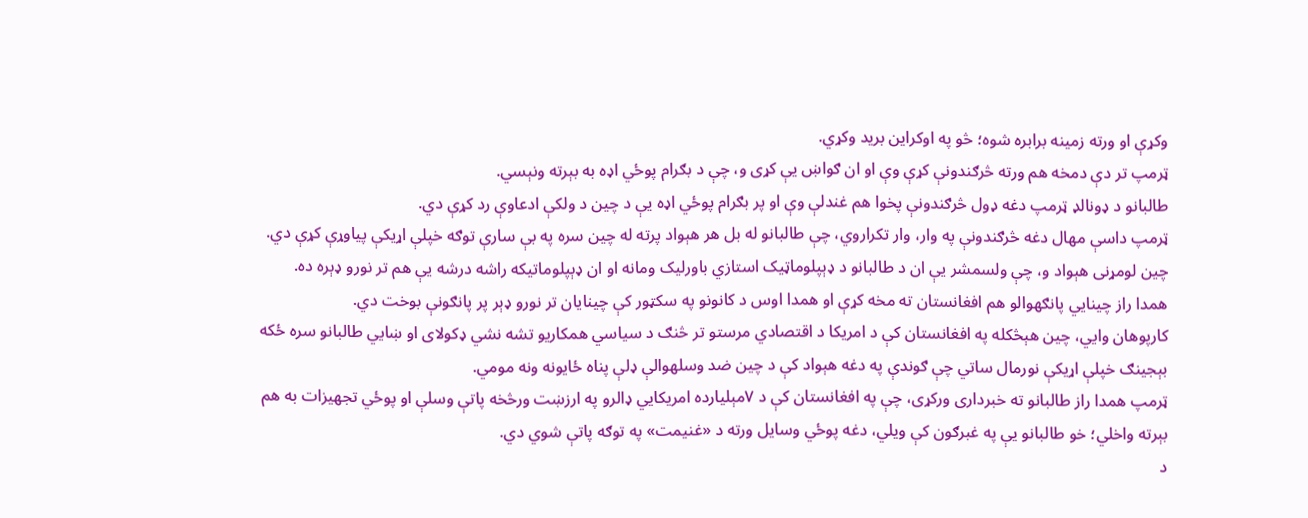وکړې او ورته زمینه برابره شوه؛ څو په اوکراین برید وکړي.
ټرمپ تر دې دمخه هم ورته څرګندونې کړې وې او ان ګواښ یې کړی و، چې د بګرام پوځي اډه به بېرته ونېسي.
طالبانو د ډونالډ ټرمپ دغه ډول څرګندونې پخوا هم غندلې وې او پر بګرام پوځي اډه یې د چین د ولکې ادعاوې رد کړې دي.
ټرمپ داسې مهال دغه څرګندونې په وار، وار تکراروي، چې طالبانو له بل هر هېواد پرته له چین سره په بې سارې توګه خپلې اړیکې پیاوړې کړې دي.
چین لومړنی هېواد و، چې ولسمشر یې ان د طالبانو د ډېپلوماټیک استازي باورلیک ومانه او ان ډېپلوماتیکه راشه درشه یې هم تر نورو ډېره ده.
همدا راز چینایي پانګهوالو هم افغانستان ته مخه کړې او همدا اوس د کانونو په سکټور کې چینایان تر نورو ډېر پر پانګونې بوخت دي.
کارپوهان وایي، چین هېڅکله په افغانستان کې د امریکا د اقتصادي مرستو تر څنګ د سیاسي همکاریو تشه نشي ډکولای او ښايي طالبانو سره ځکه بېجینګ خپلې اړیکې نورمال ساتي چې ګوندې په دغه هېواد کې د چین ضد وسلهوالې ډلې پناه ځایونه ونه مومي.
ټرمپ همدا راز طالبانو ته خبرداری ورکړی، چې په افغانستان کې د ۷مېلیارده امریکایي ډالرو په ارزښت ورڅخه پاتې وسلې او پوځي تجهیزات به هم بېرته واخلي؛ خو طالبانو یې په غبرګون کې ویلي، دغه پوځي وسایل ورته د «غنیمت» په توګه پاتې شوي دي.
د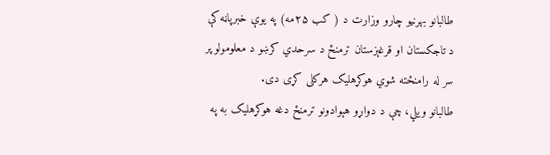طالبانو بهرنیو چارو وزارت د ( کب ۲۵مه) په یوې خبرپاڼه کې د تاجکستان او قرغېزستان ترمنځ د سرحدي کرښو د معلومولو پر سر له رامنځته شوي هوکړهلیک هرکلی کړی دی.
طالبانو ویلي، چې د دواړو هېوادونو ترمنځ دغه هوکړهلیک به په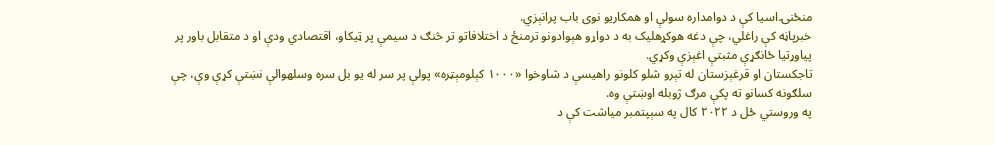منځنۍ اسیا کې د دوامداره سولې او همکاریو نوی باب پرانېزي.
خبرپاڼه کې راغلي، چې دغه هوکړهلیک به د دواړو هېوادونو ترمنځ د اختلافاتو تر څنګ د سیمې پر ټیکاو، اقتصادي ودې او د متقابل باور پر پیاوړتیا ځانګړې مثبتې اغېزې وکړي.
تاجکستان او قرغېزستان له تېرو شلو کلونو راهیسې د شاوخوا «۱۰۰۰ کېلومېټره» پولې پر سر له یو بل سره وسلهوالې نښتې کړې وې، چې سلګونه کسانو ته پکې مرګ ژوبله اوښتې وه.
په وروستي ځل د ۲۰۲۲ کال په سېپتمبر میاشت کې د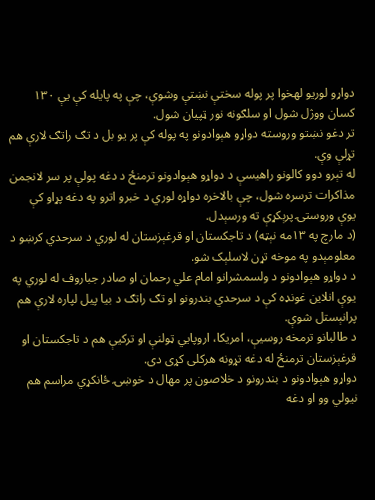دواړو لوریو لهخوا پر پوله سختې نښتې وشوې، چې په پایله کې یې ۱۳۰ کسان ووژل شول او سلګونه نور ټپیان شول.
تر دغو نښتو وروسته دواړو هېوادونو په پوله کې پر یو بل د تګ راتګ لارې هم تړلې وې.
له تېرو دوو کالونو راهیسې د دواړو هېوادونو ترمنځ د دغه پولې پر سر لانجمن مذاکرات ترسره شول، چې بالاخره دواړه لوري د خبرو اترو په دغه پړاو کې یوې وروستۍ پرېکړې ته ورسېدل.
(د مارچ په ۱۳مه نېټه) د تاجکستان او قرغېزستان له لوري د سرحدي کرښو د معلومېدو په موخه تړن لاسلېک شو.
د دواړو هېوادونو د ولسمشرانو امام علي رحمان او صادر جباروف له لوري په یوې انلاین غونډه کې د سرحدي بندرونو او تګ راتګ د بیا پیل لپاره لارې هم پرانېستل شوې.
د طالبانو ترمخه روسیې، امریکا، اروپايي ټولنې او ترکیې هم د تاجکستان او قرغېزستان ترمنځ له دغه تړونه هرکلی کړی دی.
دواړو هېوادونو د بندرونو د خلاصون پر مهال د خوښۍ ځانکړي مراسم هم نیولي وو او دغه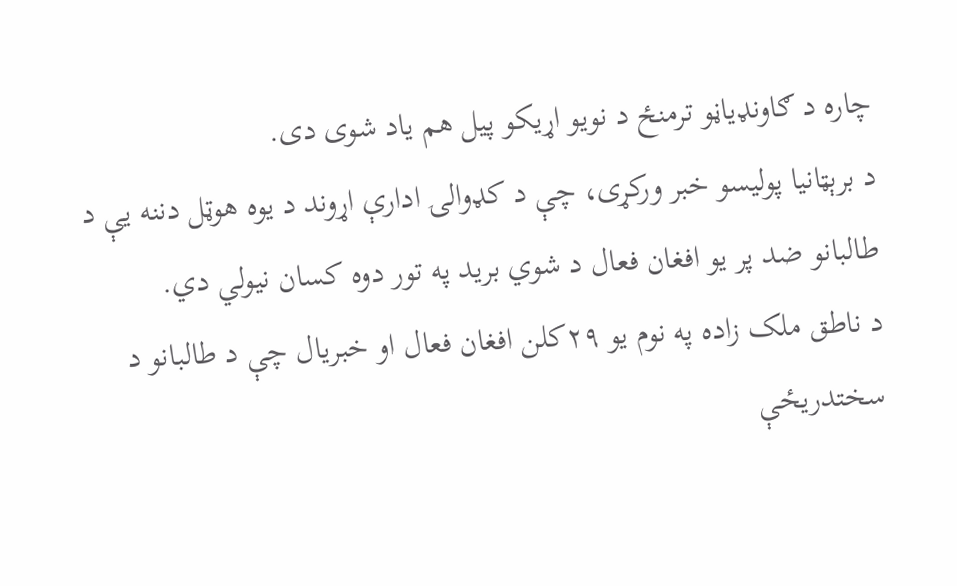چاره د ګاونډیاڼو ترمنځ د نویو اړیکو پیل هم یاد شوی دی.
د برېټانیا پولیسو خبر ورکړی، چې د کډوالۍ ادارې اړوند د یوه هوټل دننه یې د طالبانو ضد پر یو افغان فعال د شوي برید په تور دوه کسان نیولي دي.
د ناطق ملک زاده په نوم یو ۲۹کلن افغان فعال او خبریال چې د طالبانو د سختدریځې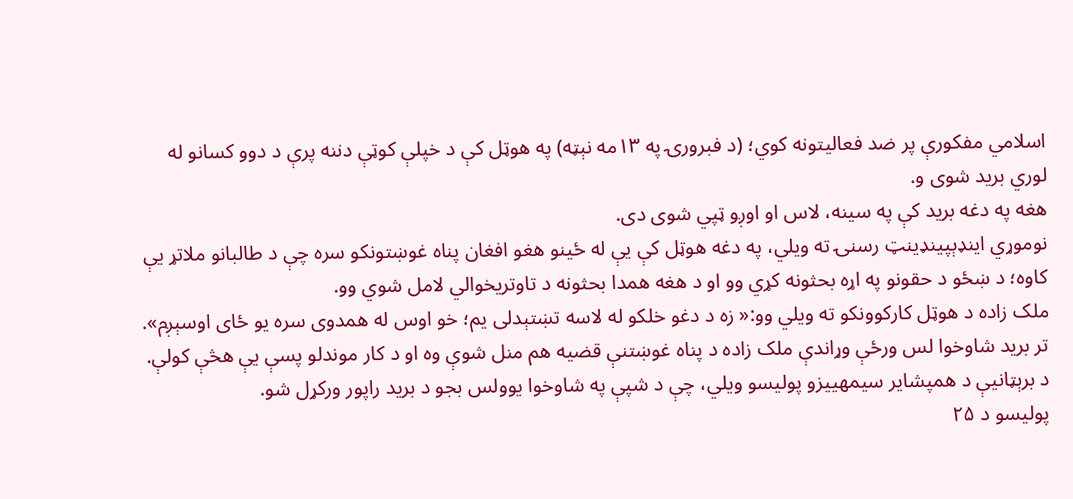اسلامي مفکورې پر ضد فعالیتونه کوي؛ (د فبرورۍ په ۱۳مه نېټه) په هوټل کې د خپلې کوټې دننه پرې د دوو کسانو له لوري برید شوی و.
هغه په دغه برید کې په سینه، لاس او اوږو ټپي شوی دی.
نوموړي اینډېپینډینټ رسنۍ ته ویلي، په دغه هوټل کې یې له ځینو هغو افغان پناه غوښتونکو سره چې د طالبانو ملاتړ یې کاوه؛ د ښځو د حقونو په اړه بحثونه کړي وو او د هغه همدا بحثونه د تاوتریخوالي لامل شوي وو.
ملک زاده د هوټل کارکوونکو ته ویلي وو:« زه د دغو خلکو له لاسه تښتېدلی یم؛ خو اوس له همدوی سره یو ځای اوسېږم».
تر برید شاوخوا لس ورځې وړاندې ملک زاده د پناه غوښتنې قضیه هم منل شوې وه او د کار موندلو پسې یې هڅې کولې.
د برېټانیې د همپشایر سیمهییزو پولیسو ویلي، چې د شپې په شاوخوا یوولس بجو د برید راپور ورکړل شو.
پولیسو د ۲۵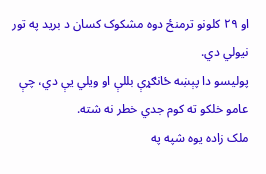او ۲۹ کلونو ترمنځ دوه مشکوک کسان د برید په تور نیولي دي.
پولیسو دا پېښه ځانګړې بللې او ویلي یې دي، چې عامو خلکو ته کوم جدي خطر نه شته.
ملک زاده یوه شپه په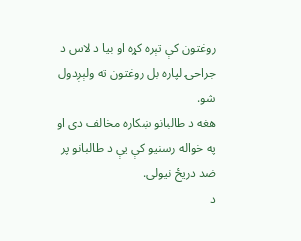روغتون کې تېره کړه او بیا د لاس د جراحۍ لپاره بل روغتون ته ولېږدول شو.
هغه د طالبانو ښکاره مخالف دی او په خواله رسنیو کې یې د طالبانو پر ضد دریځ نیولی.
د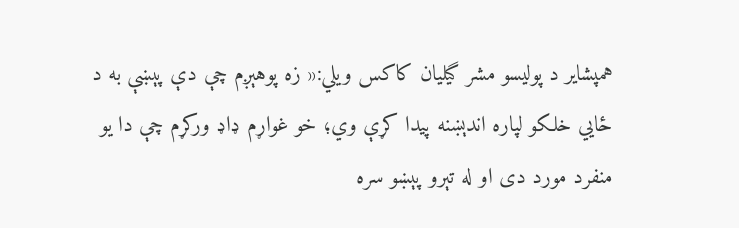همپشایر د پولیسو مشر گیلیان کاکس ویلي:« زه پوهېږم چې دې پېښې به د ځايي خلکو لپاره اندېښنه پیدا کړې وي؛ خو غواړم ډاډ ورکړم چې دا یو منفرد مورد دی او له تېرو پېښو سره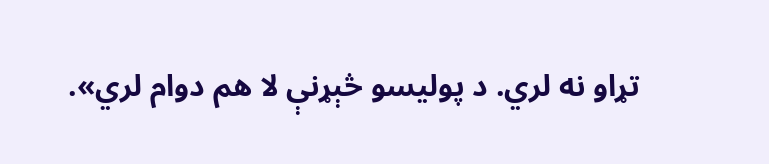تړاو نه لري. د پولیسو څېړنې لا هم دوام لري».